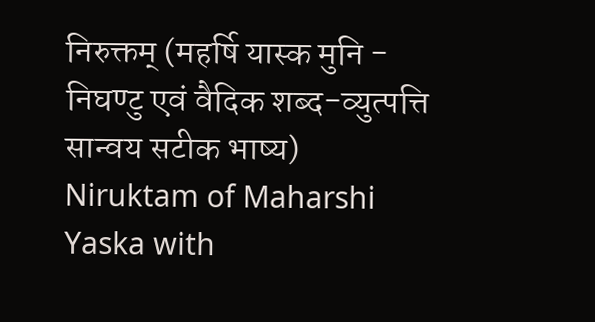निरुक्तम् (महर्षि यास्क मुनि - निघण्टु एवं वैदिक शब्द-व्युत्पत्ति सान्वय सटीक भाष्य)
Niruktam of Maharshi Yaska with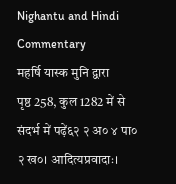Nighantu and Hindi Commentary
महर्षि यास्क मुनि द्वारा
पृष्ठ 258, कुल 1282 में से
संदर्भ में पढ़ें६२ २ अ० ४ पा० २ ख०। आदित्यप्रवादाः।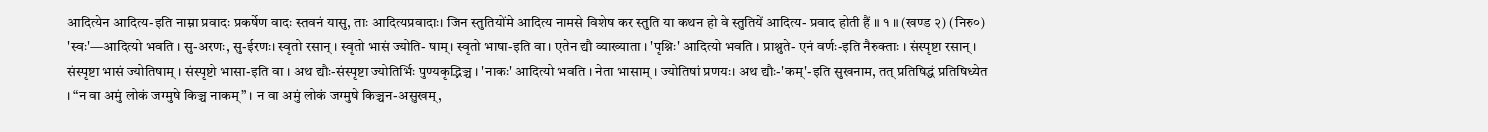आदित्येन आदित्य-इति नाम्ना प्रवादः प्रकर्षेण वादः स्तवनं यासु, ताः आदित्यप्रवादाः। जिन स्तुतियोंमे आदित्य नामसे विशेष कर स्तुति या कथन हो वे स्तुतियें आदित्य- प्रवाद होती हैं ॥ १ ॥ (खण्ड २) (निरु०) 'स्वः'—आदित्यो भवति । सु-अरणः, सु-ईरणः। स्वृतो रसान् । स्वृतो भासं ज्योति- षाम्। स्वृतो भाषा-इति वा। एतेन द्यौ व्याख्याता । 'पृश्निः' आदित्यो भवति । प्राश्नुते- एनं वर्णः-इति नैरुक्ताः । संस्पृष्टा रसान् । संस्पृष्टा भासं ज्योतिषाम् । संस्पृष्टो भासा-इति वा । अथ द्यौः-संस्पृष्टा ज्योतिर्भिः पुण्यकृद्भिञ्च । 'नाकः' आदित्यो भवति । नेता भासाम् । ज्योतिषां प्रणयः। अथ द्यौः-'कम्'-इति सुखनाम, तत् प्रतिषिद्धं प्रतिषिध्येत । “न वा अमुं लोकं जग्मुषे किञ्च नाकम्” । न वा अमुं लोकं जग्मुषे किञ्चन-असुखम्,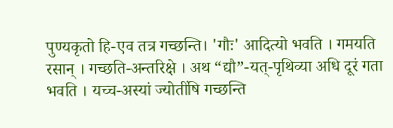पुण्यकृतो हि-एव तत्र गच्छन्ति। 'गौः' आदित्यो भवति । गमयति रसान् । गच्छति-अन्तरिक्षे । अथ “द्यौ”-यत्-पृथिव्या अधि दूरं गता भवति । यच्च-अस्यां ज्योतींषि गच्छन्ति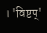। 'विष्टप्'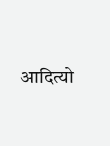आदित्यो